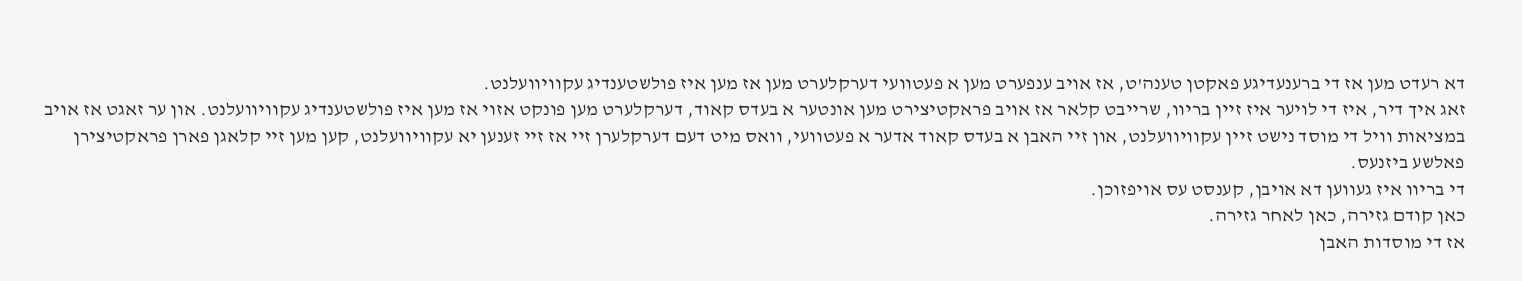דא רעדט מען אז די ברענעדיגע פאקטן טענה'ט, אז אויב ענפערט מען א פעטוועי דערקלערט מען אז מען איז פולשטענדיג עקוויוועלנט.
זאג איך דיר, איז די לויער איז זיין בריוו, שרייבט קלאר אז אויב פראקטיצירט מען אונטער א בעדס קאוד, דערקלערט מען פונקט אזוי אז מען איז פולשטענדיג עקוויוועלנט. און ער זאגט אז אויב במציאות וויל די מוסד נישט זיין עקוויוועלנט, און זיי האבן א בעדס קאוד אדער א פעטוועי, וואס מיט דעם דערקלערן זיי אז זיי זענען יא עקוויוועלנט, קען מען זיי קלאגן פארן פראקטיצירן פאלשע ביזנעס.
די בריוו איז געווען דא אויבן, קענסט עס אויפזוכן.
כאן קודם גזירה, כאן לאחר גזירה.
אז די מוסדות האבן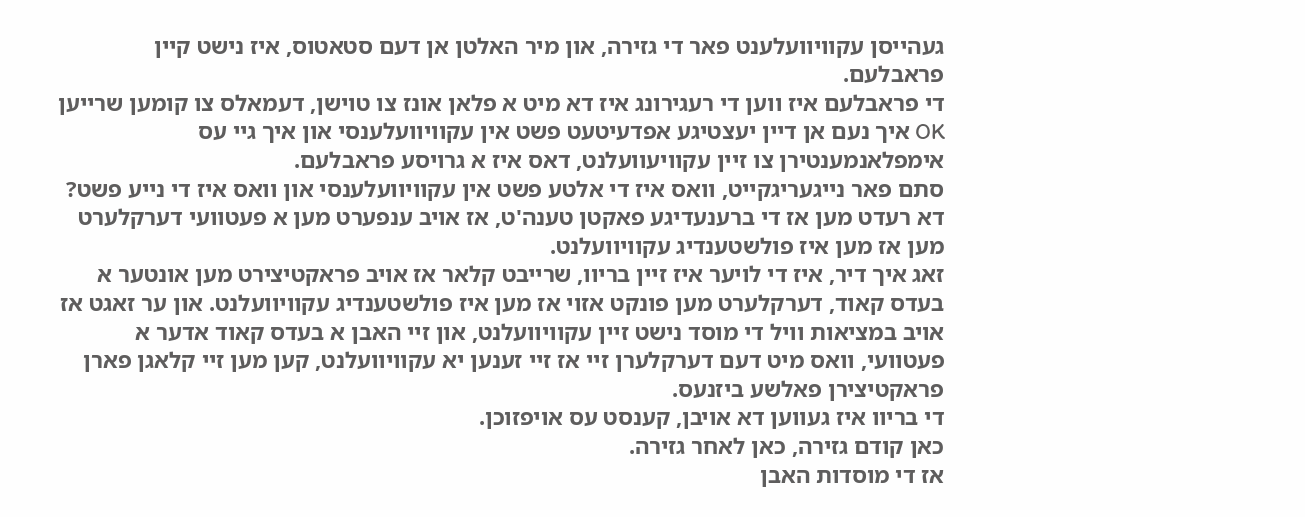געהייסן עקוויוועלענט פאר די גזירה, און מיר האלטן אן דעם סטאטוס, איז נישט קיין פראבלעם.
די פראבלעם איז ווען די רעגירונג איז דא מיט א פלאן אונז צו טוישן, דעמאלס צו קומען שרייען OK איך נעם אן דיין יעצטיגע אפדעיטעט פשט אין עקוויוועלענסי און איך גיי עס אימפלאנמענטירן צו זיין עקוויעוועלנט, דאס איז א גרויסע פראבלעם.
סתם פאר נייגעריגקייט, וואס איז די אלטע פשט אין עקוויוועלענסי און וואס איז די נייע פשט?
דא רעדט מען אז די ברענעדיגע פאקטן טענה'ט, אז אויב ענפערט מען א פעטוועי דערקלערט מען אז מען איז פולשטענדיג עקוויוועלנט.
זאג איך דיר, איז די לויער איז זיין בריוו, שרייבט קלאר אז אויב פראקטיצירט מען אונטער א בעדס קאוד, דערקלערט מען פונקט אזוי אז מען איז פולשטענדיג עקוויוועלנט. און ער זאגט אז אויב במציאות וויל די מוסד נישט זיין עקוויוועלנט, און זיי האבן א בעדס קאוד אדער א פעטוועי, וואס מיט דעם דערקלערן זיי אז זיי זענען יא עקוויוועלנט, קען מען זיי קלאגן פארן פראקטיצירן פאלשע ביזנעס.
די בריוו איז געווען דא אויבן, קענסט עס אויפזוכן.
כאן קודם גזירה, כאן לאחר גזירה.
אז די מוסדות האבן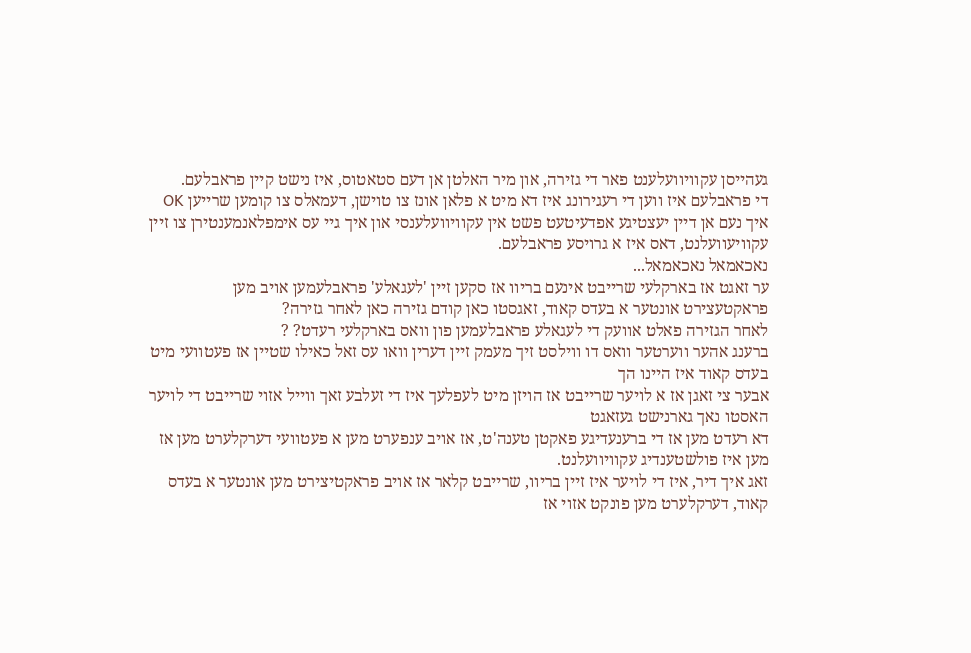געהייסן עקוויוועלענט פאר די גזירה, און מיר האלטן אן דעם סטאטוס, איז נישט קיין פראבלעם.
די פראבלעם איז ווען די רעגירונג איז דא מיט א פלאן אונז צו טוישן, דעמאלס צו קומען שרייען OK איך נעם אן דיין יעצטיגע אפדעיטעט פשט אין עקוויוועלענסי און איך גיי עס אימפלאנמענטירן צו זיין עקוויעוועלנט, דאס איז א גרויסע פראבלעם.
נאכאמאל נאכאמאל...
ער זאגט אז בארקלעי שרייבט אינעם בריוו אז סקען זיין 'לעגאלע' פראבלעמען אויב מען פראקטעצירט אונטער א בעדס קאוד, זאגסטו כאן קודם גזירה כאן לאחר גזירה?
לאחר הגזירה פאלט אוועק די לעגאלע פראבלעמען פון וואס בארקלעי רעדט? ?
ברענג אהער ווערטער וואס דו ווילסט זיך מעמק זיין דערין וואו עס זאל כאילו שטיין אז פעטוועי מיט בעדס קאוד איז היינו הך
אבער צי זאגן אז א לויער שרייבט אז הויזן מיט לעפלעך איז די זעלבע זאך ווייל אזוי שרייבט די לויער האסטו נאך גארנישט געזאגט
דא רעדט מען אז די ברענעדיגע פאקטן טענה'ט, אז אויב ענפערט מען א פעטוועי דערקלערט מען אז מען איז פולשטענדיג עקוויוועלנט.
זאג איך דיר, איז די לויער איז זיין בריוו, שרייבט קלאר אז אויב פראקטיצירט מען אונטער א בעדס קאוד, דערקלערט מען פונקט אזוי אז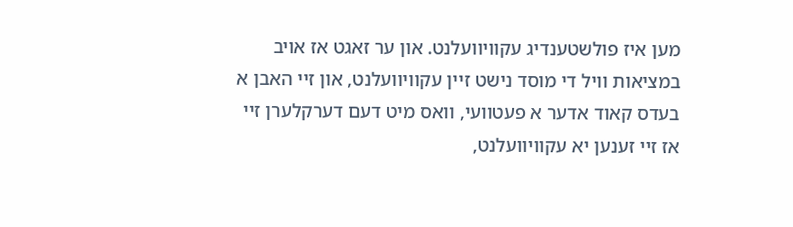מען איז פולשטענדיג עקוויוועלנט. און ער זאגט אז אויב במציאות וויל די מוסד נישט זיין עקוויוועלנט, און זיי האבן א בעדס קאוד אדער א פעטוועי, וואס מיט דעם דערקלערן זיי אז זיי זענען יא עקוויוועלנט,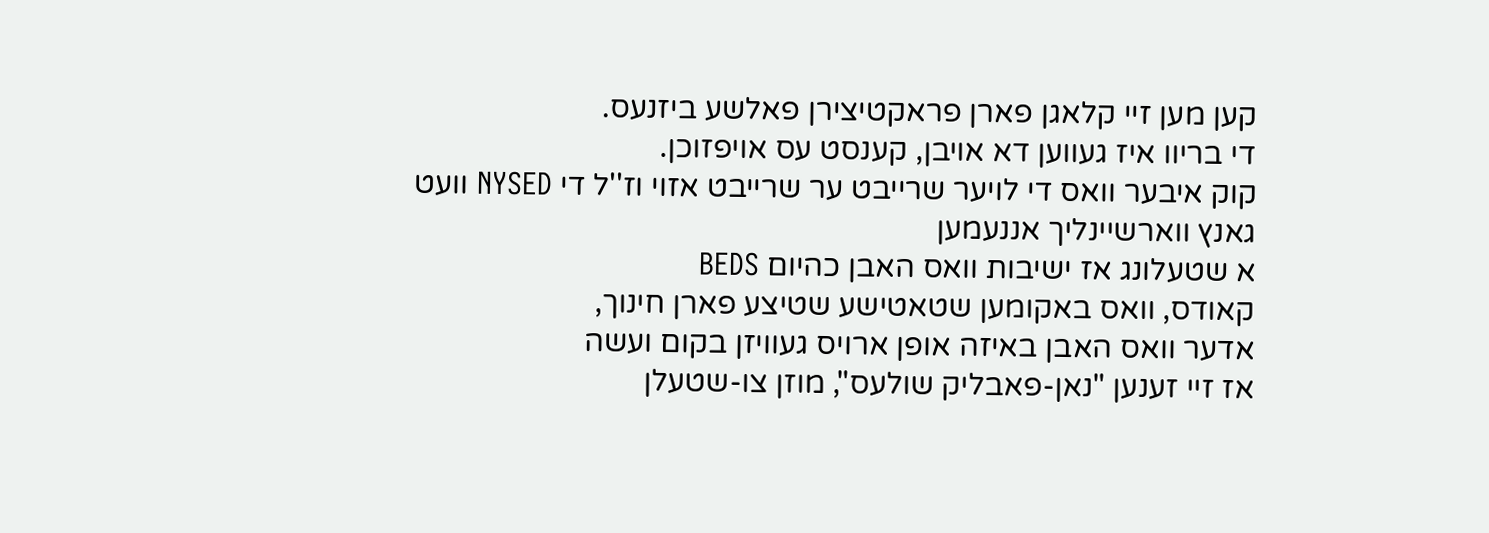קען מען זיי קלאגן פארן פראקטיצירן פאלשע ביזנעס.
די בריוו איז געווען דא אויבן, קענסט עס אויפזוכן.
קוק איבער וואס די לויער שרייבט ער שרייבט אזוי וז''ל די NYSED וועט גאנץ ווארשיינליך אננעמען
א שטעלונג אז ישיבות וואס האבן כהיום BEDS
קאודס, וואס באקומען שטאטישע שטיצע פארן חינוך,
אדער וואס האבן באיזה אופן ארויס געוויזן בקום ועשה
אז זיי זענען "נאן-פאבליק שולעס", מוזן צו-שטעלן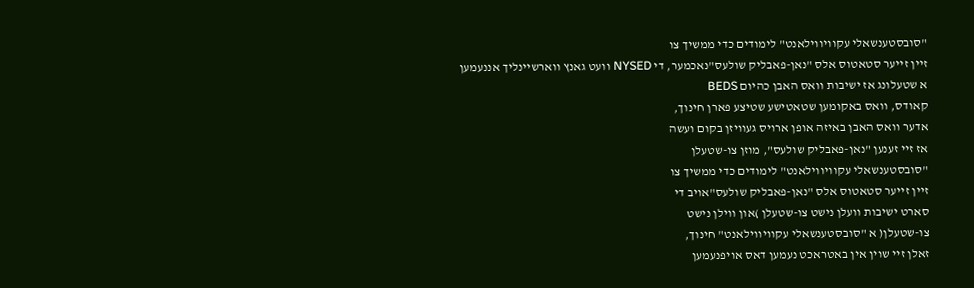"סובסטענשאלי עקוויווילאנט" לימודים כדי ממשיך צו
זיין זייער סטאטוס אלס "נאן-פאבליק שולעס"נאכמער, די NYSED וועט גאנץ ווארשיינליך אננעמען
א שטעלונג אז ישיבות וואס האבן כהיום BEDS
קאודס, וואס באקומען שטאטישע שטיצע פארן חינוך,
אדער וואס האבן באיזה אופן ארויס געוויזן בקום ועשה
אז זיי זענען "נאן-פאבליק שולעס", מוזן צו-שטעלן
"סובסטענשאלי עקוויווילאנט" לימודים כדי ממשיך צו
זיין זייער סטאטוס אלס "נאן-פאבליק שולעס"אויב די
סארט ישיבות וועלן נישט צו-שטעלן )און ווילן נישט
צו-שטעלן( א "סובסטענשאלי עקוויווילאנט" חינוך,
זאלן זיי שוין אין באטראכט נעמען דאס אויפנעמען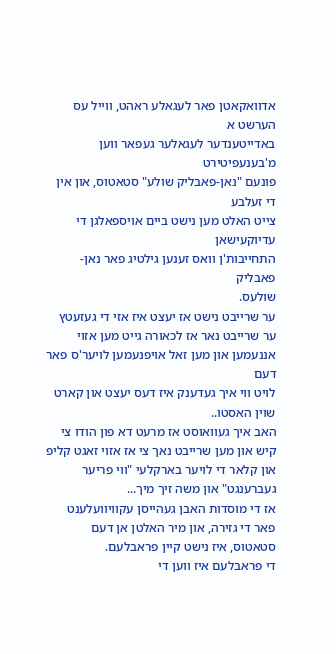אדוואקאטן פאר לעגאלע ראהט, ווייל עס הערשט א
באדייטענדער לעגאלער געפאר ווען מ'בענעפיטירט
פונעם "נאן-פאבליק שולע" סטאטוס, און אין די זעלבע
צייט האלט מען נישט ביים אויספאלגן די עדיוקעישאן
התחייבות'ן וואס זענען גילטיג פאר נאן-פאבליק
שולעס.
ער שרייבט נישט אז יעצט איז אזי די געזעטץ ער שרייבט נאר אז לכאורה גייט מען אזוי אננעמען און מען זאל אויפנעמען לויער'ס פאר דעם
לויט ווי איך געדענק איז דעס יעצט און קארט
שוין האסטו..
האב איך געוואוסט אז מרעט דא פון הודו צי קיש און מען שרייבט נאך צי אז אזוי זאגט קליפ און קלאר די לויער בארקלעי "ווי פריער געברענגט" און משה זיך מיך...
אז די מוסדות האבן געהייסן עקוויוועלענט פאר די גזירה, און מיר האלטן אן דעם סטאטוס, איז נישט קיין פראבלעם.
די פראבלעם איז ווען די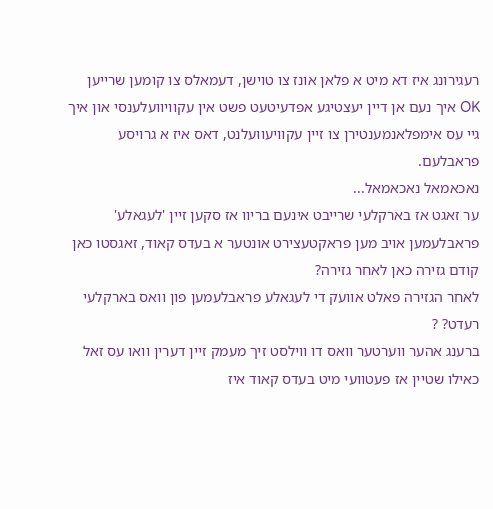רעגירונג איז דא מיט א פלאן אונז צו טוישן, דעמאלס צו קומען שרייען OK איך נעם אן דיין יעצטיגע אפדעיטעט פשט אין עקוויוועלענסי און איך גיי עס אימפלאנמענטירן צו זיין עקוויעוועלנט, דאס איז א גרויסע פראבלעם.
נאכאמאל נאכאמאל...
ער זאגט אז בארקלעי שרייבט אינעם בריוו אז סקען זיין 'לעגאלע' פראבלעמען אויב מען פראקטעצירט אונטער א בעדס קאוד, זאגסטו כאן קודם גזירה כאן לאחר גזירה?
לאחר הגזירה פאלט אוועק די לעגאלע פראבלעמען פון וואס בארקלעי רעדט? ?
ברענג אהער ווערטער וואס דו ווילסט זיך מעמק זיין דערין וואו עס זאל כאילו שטיין אז פעטוועי מיט בעדס קאוד איז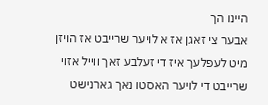היינו הך
אבער צי זאגן אז א לויער שרייבט אז הויזן מיט לעפלעך איז די זעלבע זאך ווייל אזוי שרייבט די לויער האסטו נאך גארנישט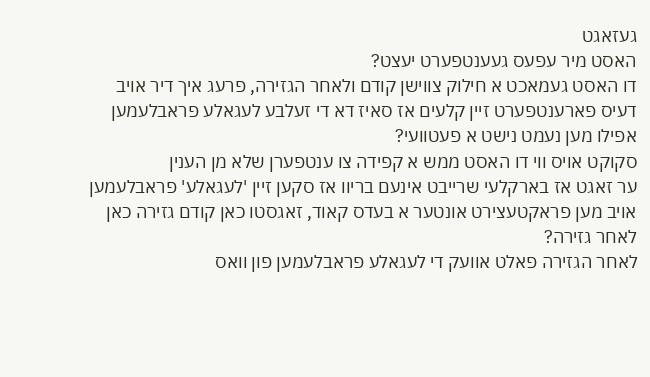געזאגט
האסט מיר עפעס געענטפערט יעצט?
דו האסט געמאכט א חילוק צווישן קודם ולאחר הגזירה, פרעג איך דיר אויב דעיס פארענטפערט זיין קלעים אז סאיז דא די זעלבע לעגאלע פראבלעמען אפילו מען נעמט נישט א פעטוועי?
סקוקט אויס ווי דו האסט ממש א קפידה צו ענטפערן שלא מן הענין
ער זאגט אז בארקלעי שרייבט אינעם בריוו אז סקען זיין 'לעגאלע' פראבלעמען אויב מען פראקטעצירט אונטער א בעדס קאוד, זאגסטו כאן קודם גזירה כאן לאחר גזירה?
לאחר הגזירה פאלט אוועק די לעגאלע פראבלעמען פון וואס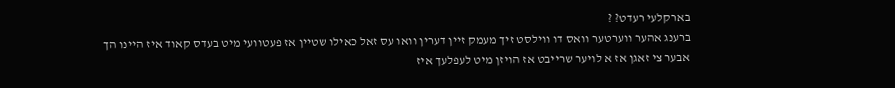בארקלעי רעדט? ?
ברענג אהער ווערטער וואס דו ווילסט זיך מעמק זיין דערין וואו עס זאל כאילו שטיין אז פעטוועי מיט בעדס קאוד איז היינו הך
אבער צי זאגן אז א לויער שרייבט אז הויזן מיט לעפלעך איז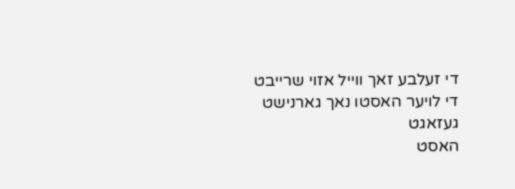די זעלבע זאך ווייל אזוי שרייבט די לויער האסטו נאך גארנישט געזאגט
האסט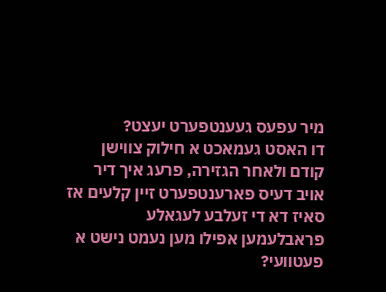מיר עפעס געענטפערט יעצט?
דו האסט געמאכט א חילוק צווישן קודם ולאחר הגזירה, פרעג איך דיר אויב דעיס פארענטפערט זיין קלעים אז סאיז דא די זעלבע לעגאלע פראבלעמען אפילו מען נעמט נישט א פעטוועי?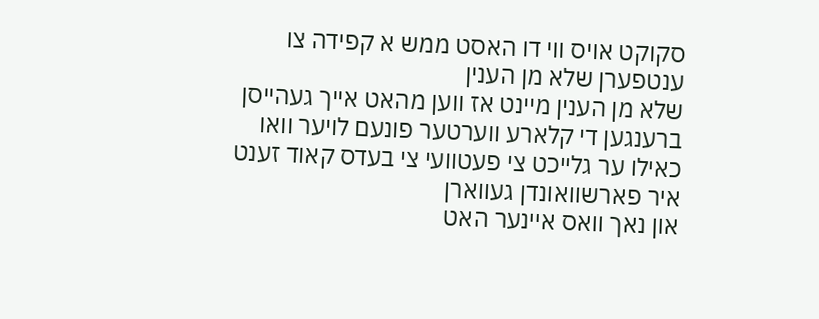סקוקט אויס ווי דו האסט ממש א קפידה צו ענטפערן שלא מן הענין
שלא מן הענין מיינט אז ווען מהאט אייך געהייסן ברענגען די קלארע ווערטער פונעם לויער וואו כאילו ער גלייכט צי פעטוועי צי בעדס קאוד זענט איר פארשוואונדן געווארן
און נאך וואס איינער האט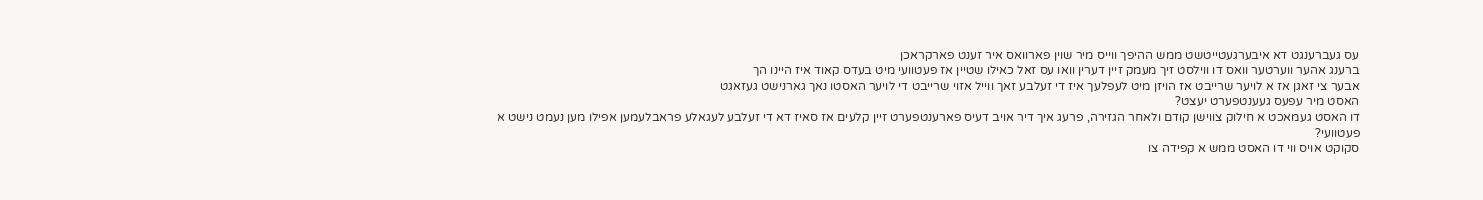עס געברענגט דא איבערגעטייטשט ממש ההיפך ווייס מיר שוין פארוואס איר זענט פארקראכן
ברענג אהער ווערטער וואס דו ווילסט זיך מעמק זיין דערין וואו עס זאל כאילו שטיין אז פעטוועי מיט בעדס קאוד איז היינו הך
אבער צי זאגן אז א לויער שרייבט אז הויזן מיט לעפלעך איז די זעלבע זאך ווייל אזוי שרייבט די לויער האסטו נאך גארנישט געזאגט
האסט מיר עפעס געענטפערט יעצט?
דו האסט געמאכט א חילוק צווישן קודם ולאחר הגזירה, פרעג איך דיר אויב דעיס פארענטפערט זיין קלעים אז סאיז דא די זעלבע לעגאלע פראבלעמען אפילו מען נעמט נישט א פעטוועי?
סקוקט אויס ווי דו האסט ממש א קפידה צו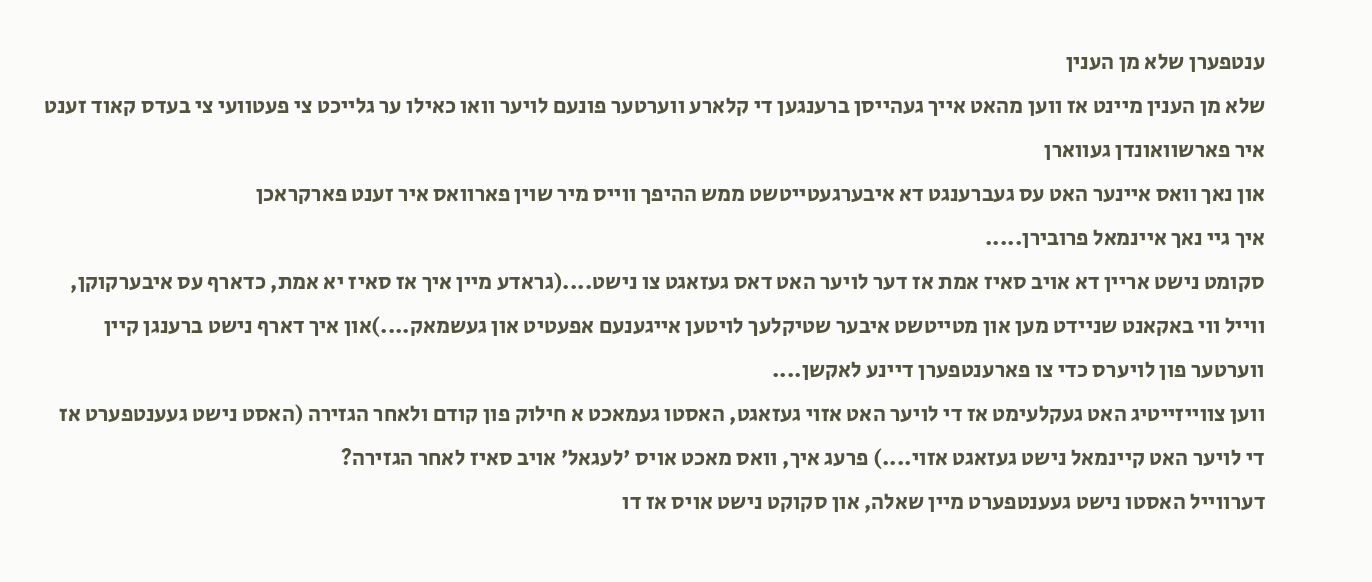ענטפערן שלא מן הענין
שלא מן הענין מיינט אז ווען מהאט אייך געהייסן ברענגען די קלארע ווערטער פונעם לויער וואו כאילו ער גלייכט צי פעטוועי צי בעדס קאוד זענט איר פארשוואונדן געווארן
און נאך וואס איינער האט עס געברענגט דא איבערגעטייטשט ממש ההיפך ווייס מיר שוין פארוואס איר זענט פארקראכן
איך גיי נאך איינמאל פרובירן.....
סקומט נישט אריין דא אויב סאיז אמת אז דער לויער האט דאס געזאגט צו נישט....(גראדע מיין איך אז סאיז יא אמת, כדארף עס איבערקוקן, ווייל ווי באקאנט שניידט מען און מטייטשט איבער שטיקלעך לויטען אייגענעם אפעטיט און געשמאק....)און איך דארף נישט ברענגן קיין ווערטער פון לויערס כדי צו פארענטפערן דיינע לאקשן....
ווען צווייזייטיג האט געקלעימט אז די לויער האט אזוי געזאגט, האסטו געמאכט א חילוק פון קודם ולאחר הגזירה (האסט נישט געענטפערט אז די לויער האט קיינמאל נישט געזאגט אזוי....) פרעג איך, וואס מאכט אויס 'לעגאל' אויב סאיז לאחר הגזירה?
דערווייל האסטו נישט געענטפערט מיין שאלה, און סקוקט נישט אויס אז דו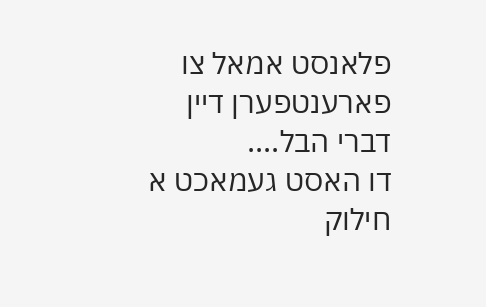פלאנסט אמאל צו פארענטפערן דיין דברי הבל....
דו האסט געמאכט א חילוק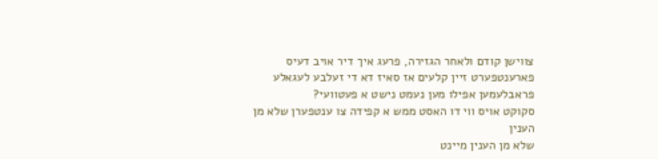צווישן קודם ולאחר הגזירה, פרעג איך דיר אויב דעיס פארענטפערט זיין קלעים אז סאיז דא די זעלבע לעגאלע פראבלעמען אפילו מען נעמט נישט א פעטוועי?
סקוקט אויס ווי דו האסט ממש א קפידה צו ענטפערן שלא מן הענין
שלא מן הענין מיינט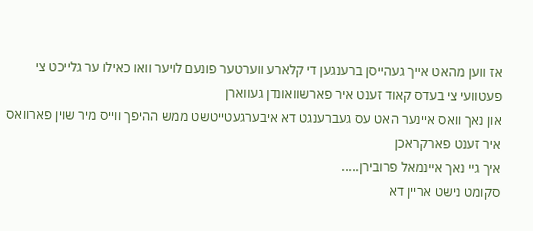אז ווען מהאט אייך געהייסן ברענגען די קלארע ווערטער פונעם לויער וואו כאילו ער גלייכט צי פעטוועי צי בעדס קאוד זענט איר פארשוואונדן געווארן
און נאך וואס איינער האט עס געברענגט דא איבערגעטייטשט ממש ההיפך ווייס מיר שוין פארוואס איר זענט פארקראכן
איך גיי נאך איינמאל פרובירן.....
סקומט נישט אריין דא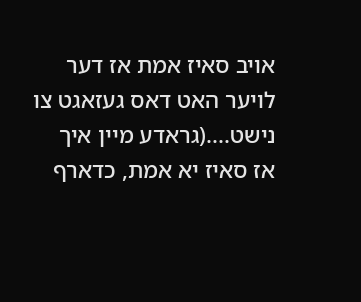אויב סאיז אמת אז דער לויער האט דאס געזאגט צו נישט....(גראדע מיין איך אז סאיז יא אמת, כדארף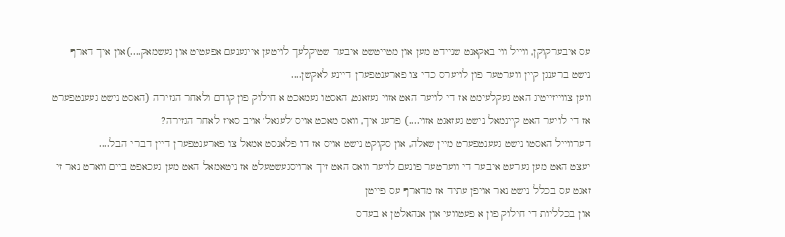עס איבערקוקן, ווייל ווי באקאנט שניידט מען און מטייטשט איבער שטיקלעך לויטען אייגענעם אפעטיט און געשמאק....)און איך דארף נישט ברענגן קיין ווערטער פון לויערס כדי צו פארענטפערן דיינע לאקשן....
ווען צווייזייטיג האט געקלעימט אז די לויער האט אזוי געזאגט, האסטו געמאכט א חילוק פון קודם ולאחר הגזירה (האסט נישט געענטפערט אז די לויער האט קיינמאל נישט געזאגט אזוי....) פרעג איך, וואס מאכט אויס 'לעגאל' אויב סאיז לאחר הגזירה?
דערווייל האסטו נישט געענטפערט מיין שאלה, און סקוקט נישט אויס אז דו פלאנסט אמאל צו פארענטפערן דיין דברי הבל....
יעצט האט מען גערעט איבער די ווערטער פונעם לויער וואס האט זיך ארויסגעשטעלט אז ניטאמאל האט מען געכאפט ביים ווארט נאר זי זאגט עס בכלל נישט נאר אויפן עתיד אז מדארף עס פייטן
און בכלליות די חילוק פון א פעטוועי און אנהאלטן א בעדס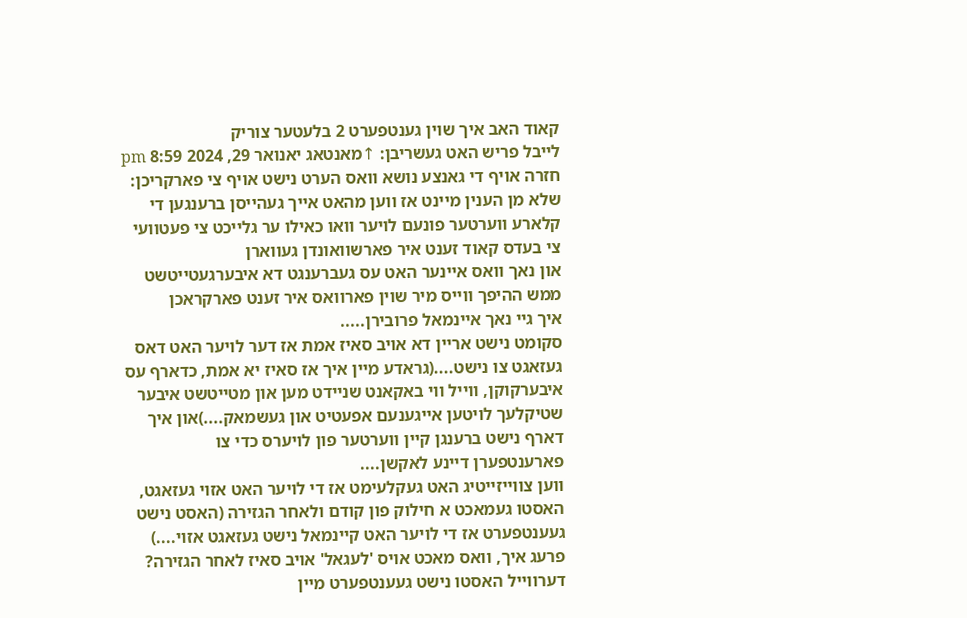קאוד האב איך שוין גענטפערט 2 בלעטער צוריק
לייבל פריש האט געשריבן: ↑מאנטאג יאנואר 29, 2024 8:59 pm
חזרה אויף די גאנצע נושא וואס הערט נישט אויף צי פארקריכן:
שלא מן הענין מיינט אז ווען מהאט אייך געהייסן ברענגען די קלארע ווערטער פונעם לויער וואו כאילו ער גלייכט צי פעטוועי צי בעדס קאוד זענט איר פארשוואונדן געווארן
און נאך וואס איינער האט עס געברענגט דא איבערגעטייטשט ממש ההיפך ווייס מיר שוין פארוואס איר זענט פארקראכן
איך גיי נאך איינמאל פרובירן.....
סקומט נישט אריין דא אויב סאיז אמת אז דער לויער האט דאס געזאגט צו נישט....(גראדע מיין איך אז סאיז יא אמת, כדארף עס איבערקוקן, ווייל ווי באקאנט שניידט מען און מטייטשט איבער שטיקלעך לויטען אייגענעם אפעטיט און געשמאק....)און איך דארף נישט ברענגן קיין ווערטער פון לויערס כדי צו פארענטפערן דיינע לאקשן....
ווען צווייזייטיג האט געקלעימט אז די לויער האט אזוי געזאגט, האסטו געמאכט א חילוק פון קודם ולאחר הגזירה (האסט נישט געענטפערט אז די לויער האט קיינמאל נישט געזאגט אזוי....) פרעג איך, וואס מאכט אויס 'לעגאל' אויב סאיז לאחר הגזירה?
דערווייל האסטו נישט געענטפערט מיין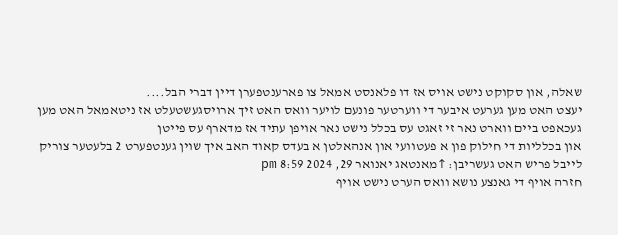שאלה, און סקוקט נישט אויס אז דו פלאנסט אמאל צו פארענטפערן דיין דברי הבל....
יעצט האט מען גערעט איבער די ווערטער פונעם לויער וואס האט זיך ארויסגעשטעלט אז ניטאמאל האט מען געכאפט ביים ווארט נאר זי זאגט עס בכלל נישט נאר אויפן עתיד אז מדארף עס פייטן
און בכלליות די חילוק פון א פעטוועי און אנהאלטן א בעדס קאוד האב איך שוין גענטפערט 2 בלעטער צוריק
לייבל פריש האט געשריבן: ↑מאנטאג יאנואר 29, 2024 8:59 pm
חזרה אויף די גאנצע נושא וואס הערט נישט אויף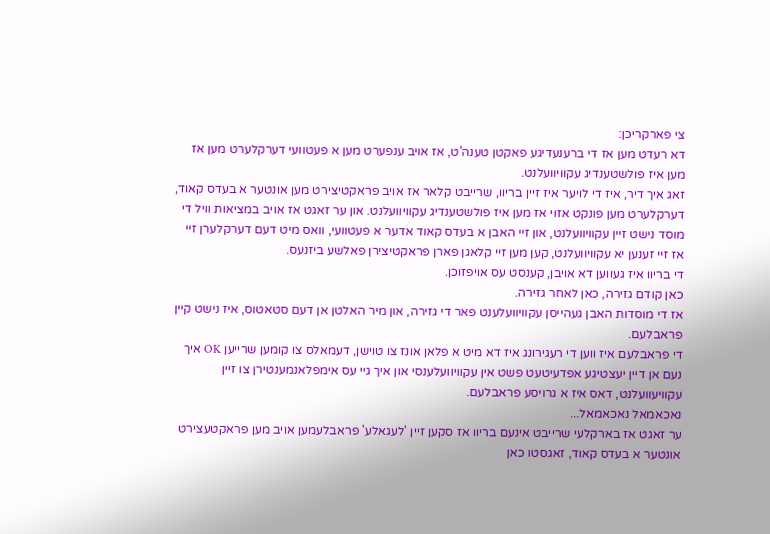צי פארקריכן:
דא רעדט מען אז די ברענעדיגע פאקטן טענה'ט, אז אויב ענפערט מען א פעטוועי דערקלערט מען אז מען איז פולשטענדיג עקוויוועלנט.
זאג איך דיר, איז די לויער איז זיין בריוו, שרייבט קלאר אז אויב פראקטיצירט מען אונטער א בעדס קאוד, דערקלערט מען פונקט אזוי אז מען איז פולשטענדיג עקוויוועלנט. און ער זאגט אז אויב במציאות וויל די מוסד נישט זיין עקוויוועלנט, און זיי האבן א בעדס קאוד אדער א פעטוועי, וואס מיט דעם דערקלערן זיי אז זיי זענען יא עקוויוועלנט, קען מען זיי קלאגן פארן פראקטיצירן פאלשע ביזנעס.
די בריוו איז געווען דא אויבן, קענסט עס אויפזוכן.
כאן קודם גזירה, כאן לאחר גזירה.
אז די מוסדות האבן געהייסן עקוויוועלענט פאר די גזירה, און מיר האלטן אן דעם סטאטוס, איז נישט קיין פראבלעם.
די פראבלעם איז ווען די רעגירונג איז דא מיט א פלאן אונז צו טוישן, דעמאלס צו קומען שרייען OK איך נעם אן דיין יעצטיגע אפדעיטעט פשט אין עקוויוועלענסי און איך גיי עס אימפלאנמענטירן צו זיין עקוויעוועלנט, דאס איז א גרויסע פראבלעם.
נאכאמאל נאכאמאל...
ער זאגט אז בארקלעי שרייבט אינעם בריוו אז סקען זיין 'לעגאלע' פראבלעמען אויב מען פראקטעצירט אונטער א בעדס קאוד, זאגסטו כאן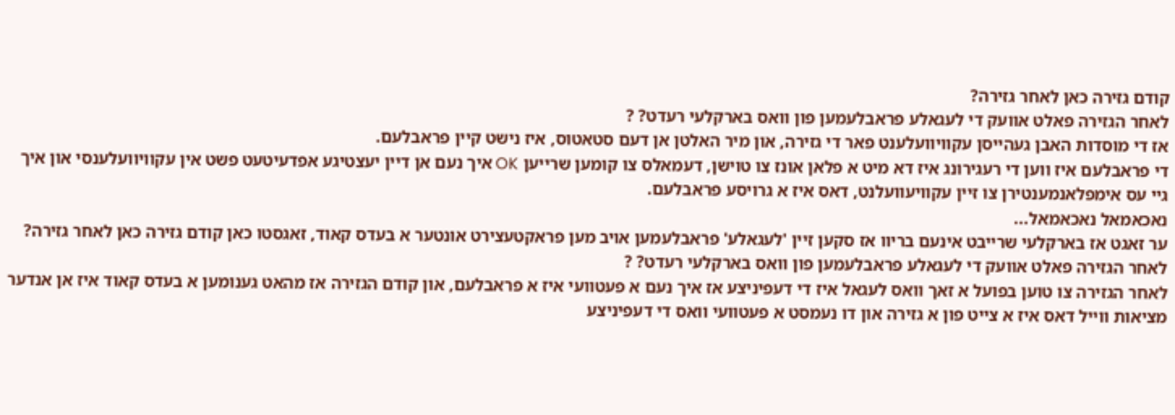קודם גזירה כאן לאחר גזירה?
לאחר הגזירה פאלט אוועק די לעגאלע פראבלעמען פון וואס בארקלעי רעדט? ?
אז די מוסדות האבן געהייסן עקוויוועלענט פאר די גזירה, און מיר האלטן אן דעם סטאטוס, איז נישט קיין פראבלעם.
די פראבלעם איז ווען די רעגירונג איז דא מיט א פלאן אונז צו טוישן, דעמאלס צו קומען שרייען OK איך נעם אן דיין יעצטיגע אפדעיטעט פשט אין עקוויוועלענסי און איך גיי עס אימפלאנמענטירן צו זיין עקוויעוועלנט, דאס איז א גרויסע פראבלעם.
נאכאמאל נאכאמאל...
ער זאגט אז בארקלעי שרייבט אינעם בריוו אז סקען זיין 'לעגאלע' פראבלעמען אויב מען פראקטעצירט אונטער א בעדס קאוד, זאגסטו כאן קודם גזירה כאן לאחר גזירה?
לאחר הגזירה פאלט אוועק די לעגאלע פראבלעמען פון וואס בארקלעי רעדט? ?
לאחר הגזירה צו טוען בפועל א זאך וואס לעגאל איז די דעפיניצע אז איך נעם א פעטוועי איז א פראבלעם, און קודם הגזירה אז מהאט גענומען א בעדס קאוד איז אן אנדער מציאות ווייל דאס איז א צייט פון א גזירה און דו נעמסט א פעטוועי וואס די דעפיניצע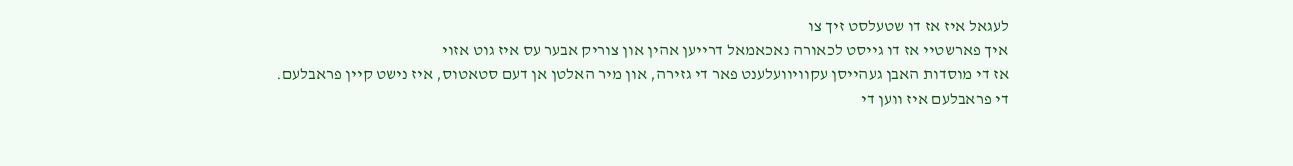לעגאל איז אז דו שטעלסט זיך צו
איך פארשטיי אז דו גייסט לכאורה נאכאמאל דרייען אהין און צוריק אבער עס איז גוט אזוי
אז די מוסדות האבן געהייסן עקוויוועלענט פאר די גזירה, און מיר האלטן אן דעם סטאטוס, איז נישט קיין פראבלעם.
די פראבלעם איז ווען די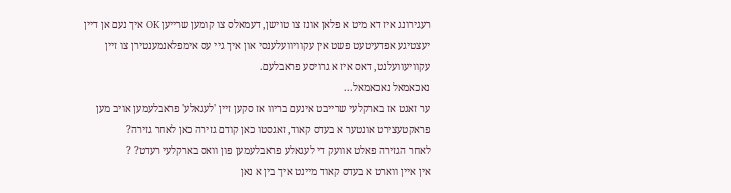רעגירונג איז דא מיט א פלאן אונז צו טוישן, דעמאלס צו קומען שרייען OK איך נעם אן דיין יעצטיגע אפדעיטעט פשט אין עקוויוועלענסי און איך גיי עס אימפלאנמענטירן צו זיין עקוויעוועלנט, דאס איז א גרויסע פראבלעם.
נאכאמאל נאכאמאל...
ער זאגט אז בארקלעי שרייבט אינעם בריוו אז סקען זיין 'לעגאלע' פראבלעמען אויב מען פראקטעצירט אונטער א בעדס קאוד, זאגסטו כאן קודם גזירה כאן לאחר גזירה?
לאחר הגזירה פאלט אוועק די לעגאלע פראבלעמען פון וואס בארקלעי רעדט? ?
אין איין ווארט א בעדס קאוד מיינט איך בין א נאן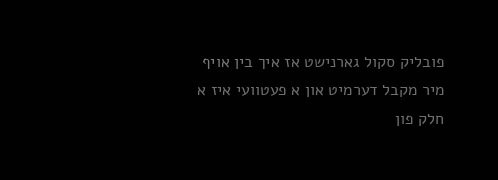פובליק סקול גארנישט אז איך בין אויף מיר מקבל דערמיט און א פעטוועי איז א חלק פון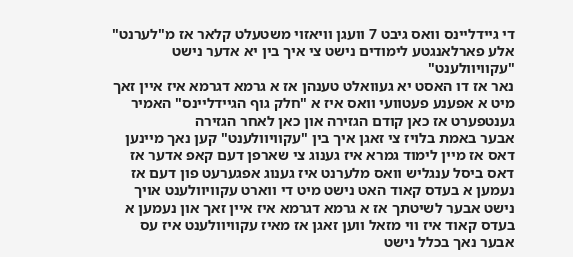די גיידליינס וואס גיבט 7 וועגן וויאזוי משטעלט קלאר אז מ"לערנט" אלע פארלאנגטע לימודים נישט צי איך בין יא אדער נישט "עקוויוולענט"
נאר אז דו האסט יא געוואלט טענהן אז א גרמא דגרמא איז איין זאך מיט א אפענע פעטוועי וואס איז א "חלק גוף הגיידליינס" האמיר גענטפערט אז כאן קודם הגזירה און כאן לאחר הגזירה
אבער באמת בלויז צי זאגן איך בין "עקוויוולענט" קען נאך מיינען דאס אז מיין לימוד גמרא איז גענוג צי שארפן דעם קאפ אדער אז דאס ביסל ענגליש וואס מלערנט איז גענוג אפגערעט פון דעם אז נעמען א בעדס קאוד האט נישט מיט די ווארט עקוויוולענט אויך נישט אבער לשיטתך אז א גרמא דגרמא איז איין זאך און נעמען א בעדס קאוד איז ווי מזאל ווען זאגן אז מאיז עקוויוולענט איז עס אבער נאך בכלל נישט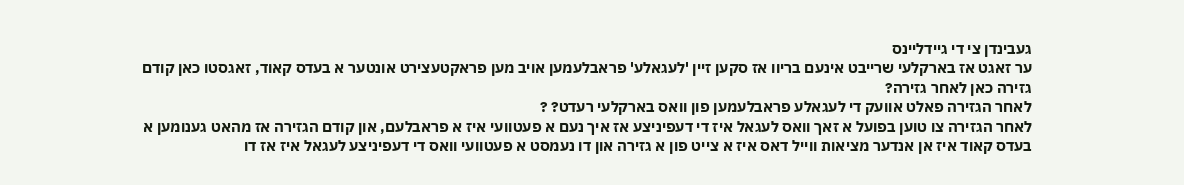געבינדן צי די גיידליינס
ער זאגט אז בארקלעי שרייבט אינעם בריוו אז סקען זיין 'לעגאלע' פראבלעמען אויב מען פראקטעצירט אונטער א בעדס קאוד, זאגסטו כאן קודם גזירה כאן לאחר גזירה?
לאחר הגזירה פאלט אוועק די לעגאלע פראבלעמען פון וואס בארקלעי רעדט? ?
לאחר הגזירה צו טוען בפועל א זאך וואס לעגאל איז די דעפיניצע אז איך נעם א פעטוועי איז א פראבלעם, און קודם הגזירה אז מהאט גענומען א בעדס קאוד איז אן אנדער מציאות ווייל דאס איז א צייט פון א גזירה און דו נעמסט א פעטוועי וואס די דעפיניצע לעגאל איז אז דו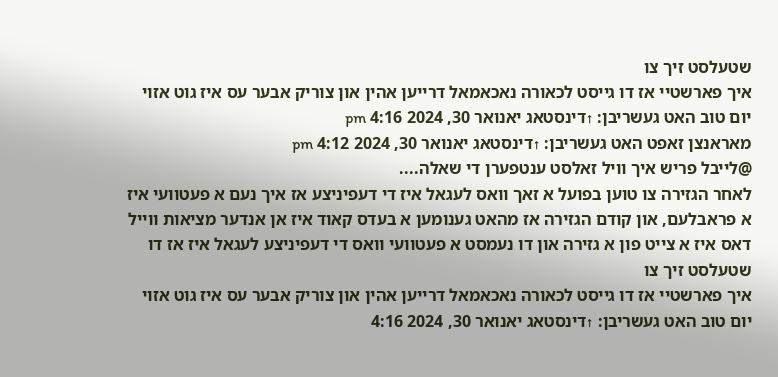שטעלסט זיך צו
איך פארשטיי אז דו גייסט לכאורה נאכאמאל דרייען אהין און צוריק אבער עס איז גוט אזוי
יום טוב האט געשריבן: ↑דינסטאג יאנואר 30, 2024 4:16 pm
מאראנצן זאפט האט געשריבן: ↑דינסטאג יאנואר 30, 2024 4:12 pm
@לייבל פריש איך וויל זאלסט ענטפערן די שאלה....
לאחר הגזירה צו טוען בפועל א זאך וואס לעגאל איז די דעפיניצע אז איך נעם א פעטוועי איז א פראבלעם, און קודם הגזירה אז מהאט גענומען א בעדס קאוד איז אן אנדער מציאות ווייל דאס איז א צייט פון א גזירה און דו נעמסט א פעטוועי וואס די דעפיניצע לעגאל איז אז דו שטעלסט זיך צו
איך פארשטיי אז דו גייסט לכאורה נאכאמאל דרייען אהין און צוריק אבער עס איז גוט אזוי
יום טוב האט געשריבן: ↑דינסטאג יאנואר 30, 2024 4:16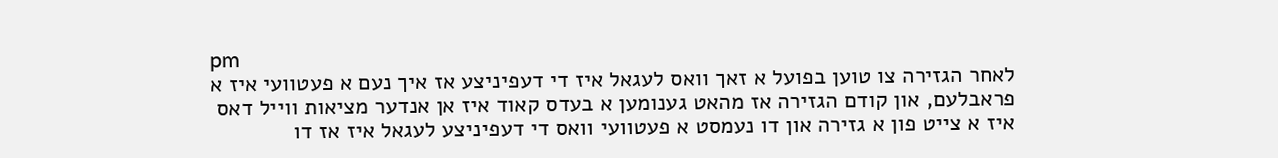pm
לאחר הגזירה צו טוען בפועל א זאך וואס לעגאל איז די דעפיניצע אז איך נעם א פעטוועי איז א פראבלעם, און קודם הגזירה אז מהאט גענומען א בעדס קאוד איז אן אנדער מציאות ווייל דאס איז א צייט פון א גזירה און דו נעמסט א פעטוועי וואס די דעפיניצע לעגאל איז אז דו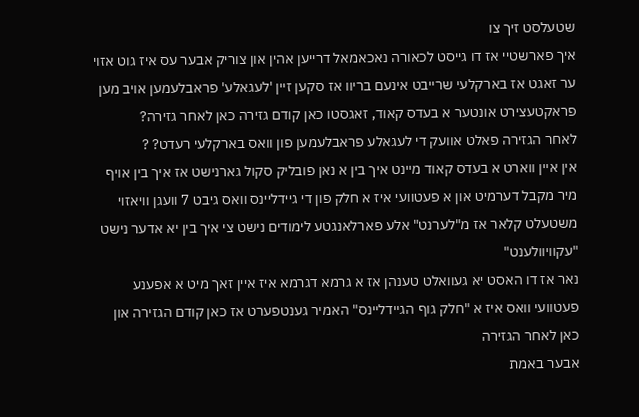שטעלסט זיך צו
איך פארשטיי אז דו גייסט לכאורה נאכאמאל דרייען אהין און צוריק אבער עס איז גוט אזוי
ער זאגט אז בארקלעי שרייבט אינעם בריוו אז סקען זיין 'לעגאלע' פראבלעמען אויב מען פראקטעצירט אונטער א בעדס קאוד, זאגסטו כאן קודם גזירה כאן לאחר גזירה?
לאחר הגזירה פאלט אוועק די לעגאלע פראבלעמען פון וואס בארקלעי רעדט? ?
אין איין ווארט א בעדס קאוד מיינט איך בין א נאן פובליק סקול גארנישט אז איך בין אויף מיר מקבל דערמיט און א פעטוועי איז א חלק פון די גיידליינס וואס גיבט 7 וועגן וויאזוי משטעלט קלאר אז מ"לערנט" אלע פארלאנגטע לימודים נישט צי איך בין יא אדער נישט "עקוויוולענט"
נאר אז דו האסט יא געוואלט טענהן אז א גרמא דגרמא איז איין זאך מיט א אפענע פעטוועי וואס איז א "חלק גוף הגיידליינס" האמיר גענטפערט אז כאן קודם הגזירה און כאן לאחר הגזירה
אבער באמת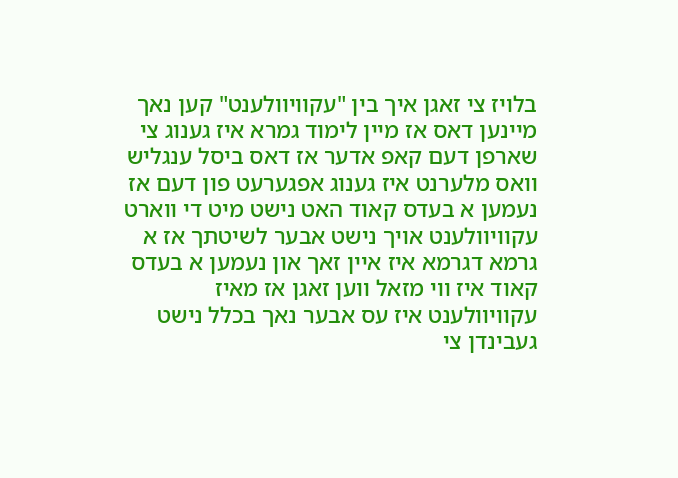בלויז צי זאגן איך בין "עקוויוולענט" קען נאך מיינען דאס אז מיין לימוד גמרא איז גענוג צי שארפן דעם קאפ אדער אז דאס ביסל ענגליש וואס מלערנט איז גענוג אפגערעט פון דעם אז נעמען א בעדס קאוד האט נישט מיט די ווארט עקוויוולענט אויך נישט אבער לשיטתך אז א גרמא דגרמא איז איין זאך און נעמען א בעדס קאוד איז ווי מזאל ווען זאגן אז מאיז עקוויוולענט איז עס אבער נאך בכלל נישט געבינדן צי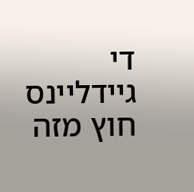די גיידליינס
חוץ מזה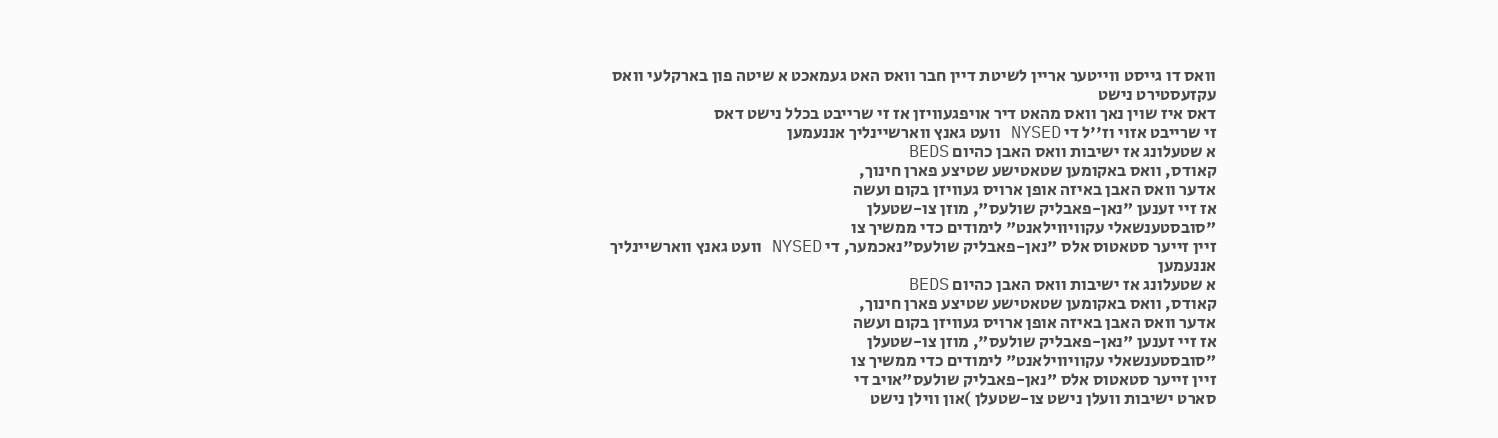וואס דו גייסט ווייטער אריין לשיטת דיין חבר וואס האט געמאכט א שיטה פון בארקלעי וואס עקזעסטירט נישט
דאס איז שוין נאך וואס מהאט דיר אויפגעוויזן אז זי שרייבט בכלל נישט דאס
זי שרייבט אזוי וז''ל די NYSED וועט גאנץ ווארשיינליך אננעמען
א שטעלונג אז ישיבות וואס האבן כהיום BEDS
קאודס, וואס באקומען שטאטישע שטיצע פארן חינוך,
אדער וואס האבן באיזה אופן ארויס געוויזן בקום ועשה
אז זיי זענען "נאן-פאבליק שולעס", מוזן צו-שטעלן
"סובסטענשאלי עקוויווילאנט" לימודים כדי ממשיך צו
זיין זייער סטאטוס אלס "נאן-פאבליק שולעס"נאכמער, די NYSED וועט גאנץ ווארשיינליך אננעמען
א שטעלונג אז ישיבות וואס האבן כהיום BEDS
קאודס, וואס באקומען שטאטישע שטיצע פארן חינוך,
אדער וואס האבן באיזה אופן ארויס געוויזן בקום ועשה
אז זיי זענען "נאן-פאבליק שולעס", מוזן צו-שטעלן
"סובסטענשאלי עקוויווילאנט" לימודים כדי ממשיך צו
זיין זייער סטאטוס אלס "נאן-פאבליק שולעס"אויב די
סארט ישיבות וועלן נישט צו-שטעלן )און ווילן נישט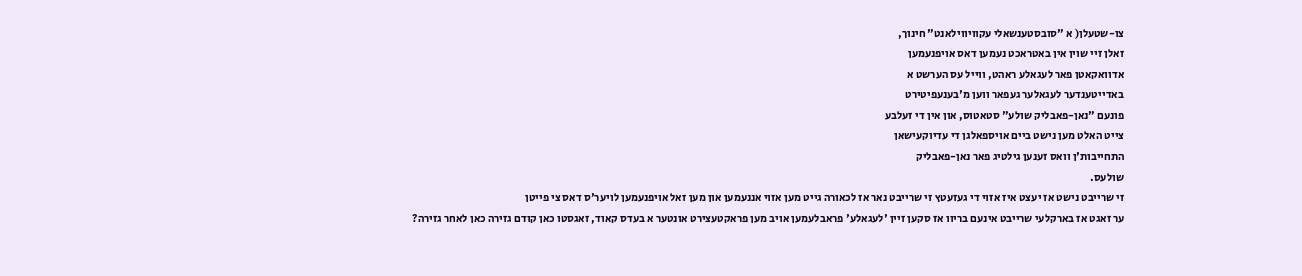צו-שטעלן( א "סובסטענשאלי עקוויווילאנט" חינוך,
זאלן זיי שוין אין באטראכט נעמען דאס אויפנעמען
אדוואקאטן פאר לעגאלע ראהט, ווייל עס הערשט א
באדייטענדער לעגאלער געפאר ווען מ'בענעפיטירט
פונעם "נאן-פאבליק שולע" סטאטוס, און אין די זעלבע
צייט האלט מען נישט ביים אויספאלגן די עדיוקעישאן
התחייבות'ן וואס זענען גילטיג פאר נאן-פאבליק
שולעס.
זי שרייבט נישט אז יעצט איז אזוי די געזעטץ זי שרייבט נאר אז לכאורה גייט מען אזוי אננעמען און מען זאל אויפנעמען לויער'ס דאס צי פייטן
ער זאגט אז בארקלעי שרייבט אינעם בריוו אז סקען זיין 'לעגאלע' פראבלעמען אויב מען פראקטעצירט אונטער א בעדס קאוד, זאגסטו כאן קודם גזירה כאן לאחר גזירה?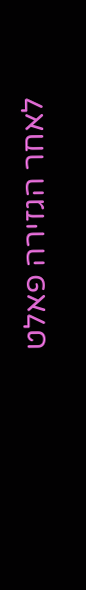לאחר הגזירה פאלט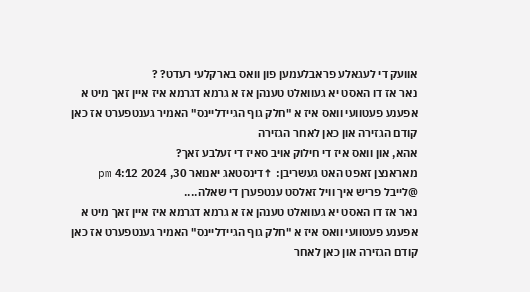אוועק די לעגאלע פראבלעמען פון וואס בארקלעי רעדט? ?
נאר אז דו האסט יא געוואלט טענהן אז א גרמא דגרמא איז איין זאך מיט א אפענע פעטוועי וואס איז א "חלק גוף הגיידליינס" האמיר גענטפערט אז כאן קודם הגזירה און כאן לאחר הגזירה
אהא, און וואס איז די חילוק אויב סאיז די זעלבע זאך?
מאראנצן זאפט האט געשריבן: ↑דינסטאג יאנואר 30, 2024 4:12 pm
@לייבל פריש איך וויל זאלסט ענטפערן די שאלה....
נאר אז דו האסט יא געוואלט טענהן אז א גרמא דגרמא איז איין זאך מיט א אפענע פעטוועי וואס איז א "חלק גוף הגיידליינס" האמיר גענטפערט אז כאן קודם הגזירה און כאן לאחר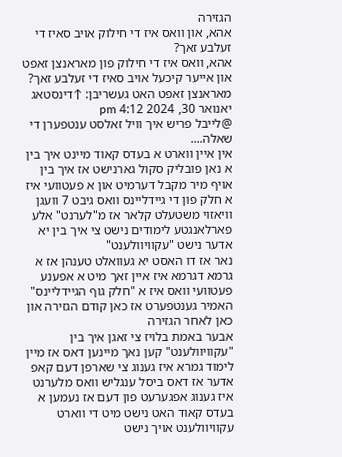הגזירה
אהא, און וואס איז די חילוק אויב סאיז די זעלבע זאך?
אהא, וואס איז די חילוק פון מאראנצן זאפט און אייער קיכעל אויב סאיז די זעלבע זאך?
מאראנצן זאפט האט געשריבן: ↑דינסטאג יאנואר 30, 2024 4:12 pm
@לייבל פריש איך וויל זאלסט ענטפערן די שאלה....
אין איין ווארט א בעדס קאוד מיינט איך בין א נאן פובליק סקול גארנישט אז איך בין אויף מיר מקבל דערמיט און א פעטוועי איז א חלק פון די גיידליינס וואס גיבט 7 וועגן וויאזוי משטעלט קלאר אז מ"לערנט" אלע פארלאנגטע לימודים נישט צי איך בין יא אדער נישט "עקוויוולענט"
נאר אז דו האסט יא געוואלט טענהן אז א גרמא דגרמא איז איין זאך מיט א אפענע פעטוועי וואס איז א "חלק גוף הגיידליינס" האמיר גענטפערט אז כאן קודם הגזירה און כאן לאחר הגזירה
אבער באמת בלויז צי זאגן איך בין "עקוויוולענט" קען נאך מיינען דאס אז מיין לימוד גמרא איז גענוג צי שארפן דעם קאפ אדער אז דאס ביסל ענגליש וואס מלערנט איז גענוג אפגערעט פון דעם אז נעמען א בעדס קאוד האט נישט מיט די ווארט עקוויוולענט אויך נישט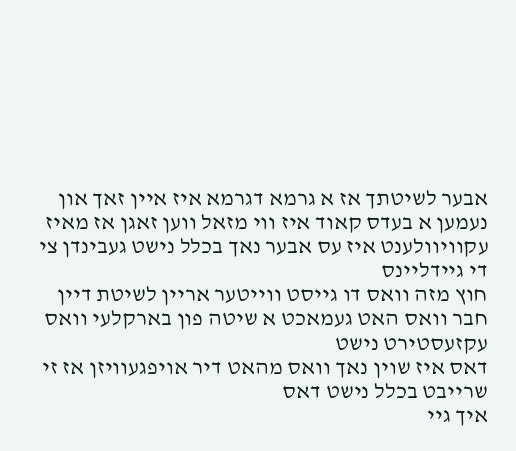אבער לשיטתך אז א גרמא דגרמא איז איין זאך און נעמען א בעדס קאוד איז ווי מזאל ווען זאגן אז מאיז עקוויוולענט איז עס אבער נאך בכלל נישט געבינדן צי די גיידליינס
חוץ מזה וואס דו גייסט ווייטער אריין לשיטת דיין חבר וואס האט געמאכט א שיטה פון בארקלעי וואס עקזעסטירט נישט
דאס איז שוין נאך וואס מהאט דיר אויפגעוויזן אז זי שרייבט בכלל נישט דאס
איך גיי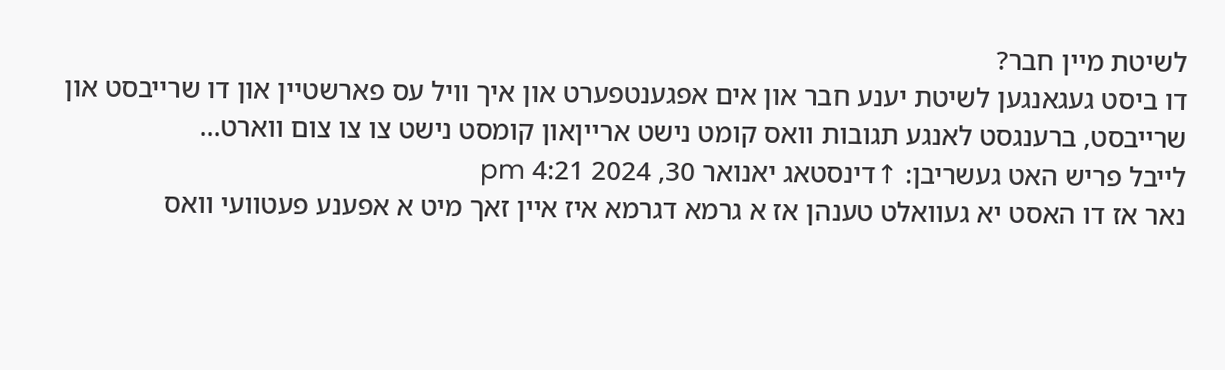לשיטת מיין חבר?
דו ביסט געגאנגען לשיטת יענע חבר און אים אפגענטפערט און איך וויל עס פארשטיין און דו שרייבסט און שרייבסט, ברענגסט לאנגע תגובות וואס קומט נישט ארייןאון קומסט נישט צו צו צום ווארט...
לייבל פריש האט געשריבן: ↑דינסטאג יאנואר 30, 2024 4:21 pm
נאר אז דו האסט יא געוואלט טענהן אז א גרמא דגרמא איז איין זאך מיט א אפענע פעטוועי וואס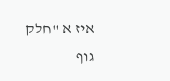איז א "חלק גוף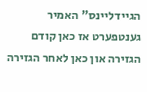הגיידליינס" האמיר גענטפערט אז כאן קודם הגזירה און כאן לאחר הגזירה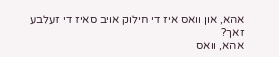אהא, און וואס איז די חילוק אויב סאיז די זעלבע זאך?
אהא, וואס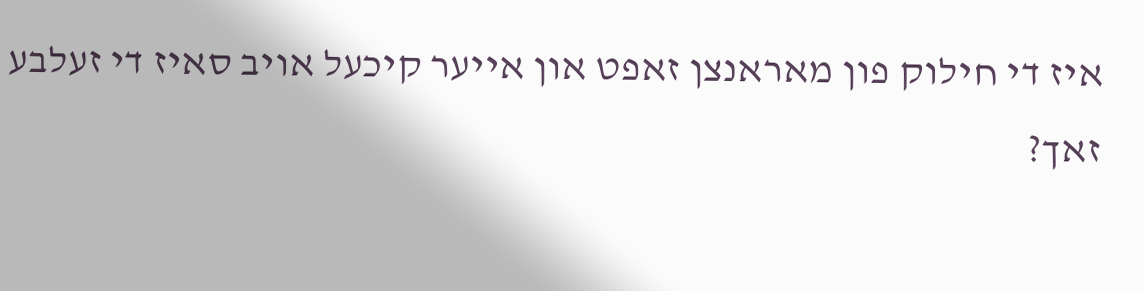איז די חילוק פון מאראנצן זאפט און אייער קיכעל אויב סאיז די זעלבע זאך?